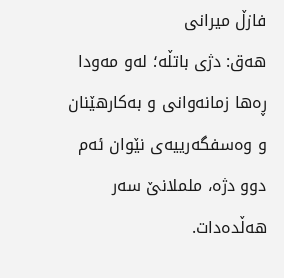فازڵ میرانی
هەق: دژی باتڵە؛ لەو مەودا ڕەها زمانەوانی و بەکارهێنان و وەسفگەرییەی نێوان ئەم دوو دژە، ململانێ سەر هەڵدەدات.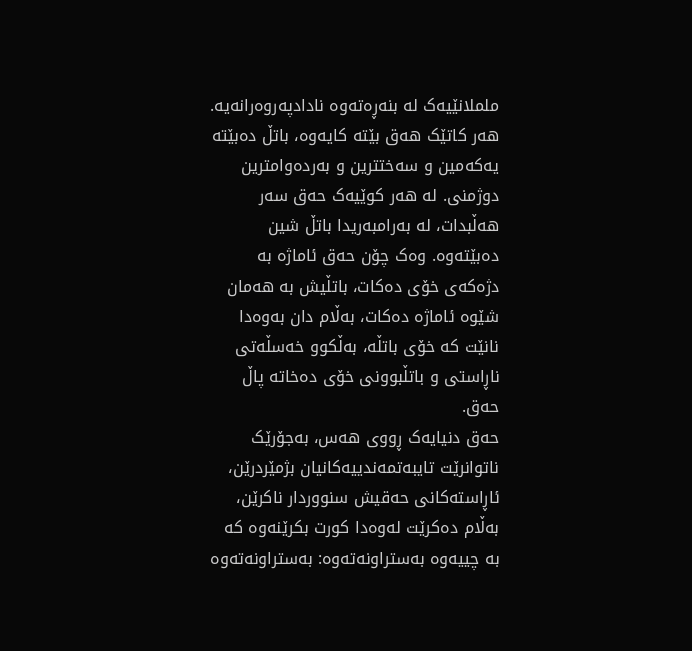ململانێیەک لە بنەڕەتەوە نادادپەروەرانەیە. هەر کاتێک هەق بێتە کایەوە، باتڵ دەبێتە یەکەمین و سەختترین و بەردەوامترین دوژمنی. لە هەر کوێیەک حەق سەر هەڵبدات، لە بەرامبەریدا باتڵ شین دەبێتەوە. وەک چۆن حەق ئاماژە بە دژەکەی خۆی دەکات، باتڵیش بە هەمان شێوە ئاماژە دەکات، بەڵام دان بەوەدا نانێت کە خۆی باتڵە، بەڵکوو خەسڵەتی ناڕاستی و باتڵبوونی خۆی دەخاتە پاڵ حەق.
حەق دنیایەک ڕووی هەس، بەجۆرێک ناتوانرێت تایبەتمەندییەکانیان بژمێردرێن، ئاڕاستەکانی حەقیش سنووردار ناکرێن، بەڵام دەکرێت لەوەدا کورت بکرێنەوە کە بە چییەوە بەستراونەتەوە: بەستراونەتەوە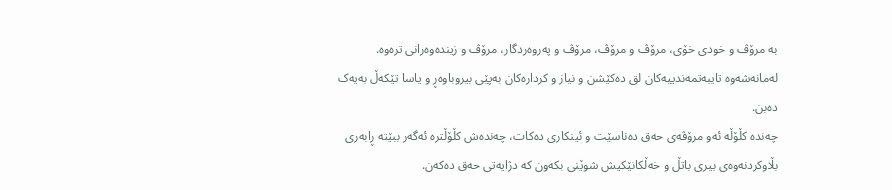بە مرۆڤ و خودی خۆی، مرۆڤ و مرۆڤ، مرۆڤ و پەروەردگار، مرۆڤ و زیندەوەرانی ترەوە. لەمانەشەوە تایبەتمەندییەکان لق دەکێشن و نیاز و کردارەکان بەپێی بیروباوەڕ و یاسا تێکەڵ بەیەک دەبن.
چەندە کڵۆڵە ئەو مرۆڤەی حەق دەناسێت و ئینکاری دەکات، چەندەش کڵۆڵترە ئەگەر ببێتە ڕابەری بڵاوکردنەوەی بیری باتڵ و خەڵکانێکیش شوێنی بکەون کە دژایەتی حەق دەکەن.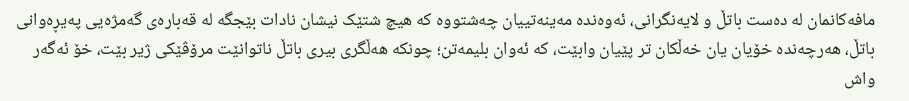مافەکانمان لە دەست باتڵ و لایەنگرانی، ئەوەندە مەینەتییان چەشتووە کە هیچ شتێک نیشان نادات بێجگە لە قەبارەی گەمژەیی پەیڕەوانی باتڵ، هەرچەندە خۆیان یان خەڵکان تر پێیان وابێت، کە ئەوان بلیمەتن؛ چونکە هەڵگری بیری باتڵ ناتوانێت مرۆڤێکی ژیر بێت، خۆ ئەگەر واش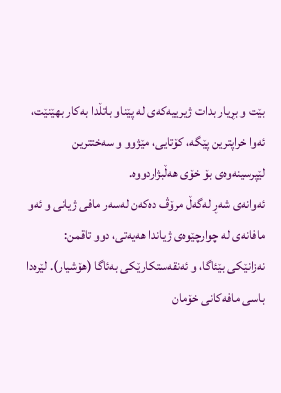بێت و بڕیار بدات ژیرییەکەی لە پێناو باتڵدا بەکار بهێنێت، ئەوا خراپترین پێگە، کۆتایی، مێژوو و سەختترین لێپرسینەوەی بۆ خۆی هەڵبژاردووە.
ئەوانەی شەڕ لەگەڵ مرۆڤ دەکەن لەسەر مافی ژیانی و ئەو مافانەی لە چوارچێوەی ژیاندا هەیەتی، دوو تاقمن: نەزانێکی بێئاگا، و ئەنقەستکارێکی بەئاگا (هۆشیار). لێرەدا باسی مافەکانی خۆمان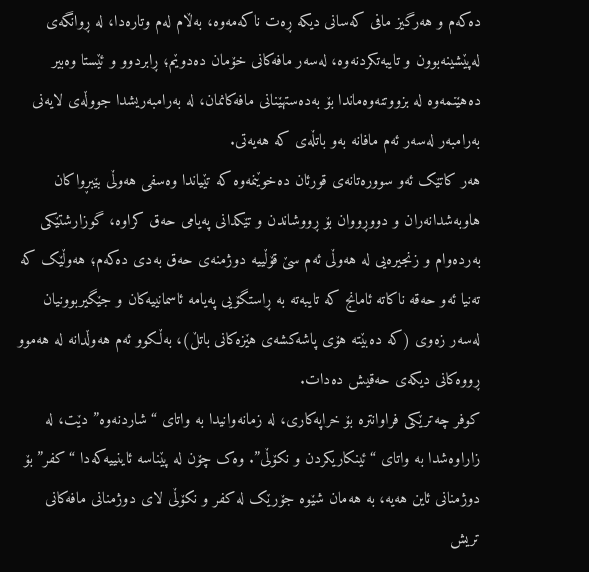دەکەم و هەرگیز مافی کەسانی دیکە ڕەت ناکەمەوە، بەڵام لەم وتارەدا، لە ڕوانگەی لەپێشینەبوون و تایبەتکردنەوە، لەسەر مافەکانی خۆمان دەدوێم؛ ڕابردوو و ئێستا وەبیر دەهێنمەوە لە بزووتنەوەماندا بۆ بەدەستهێنانی مافەکانمان، لە بەرامبەریشدا جووڵەی لایەنی بەرامبەر لەسەر ئەم مافانە بەو باتڵەی کە هەیەتی.
هەر کاتێک ئەو سوورەتانەی قورئان دەخوێنمەوە کە تێیاندا وەسفی هەوڵی بێبڕواکان هاوبەشدانەران و دووڕووان بۆ ڕووشاندن و تێکدانی پەیامی حەق کراوە، گوزارشتێکی بەردەوام و زنجیرەیی لە هەوڵی ئەم سێ قۆڵییە دوژمنەی حەق بەدی دەکەم؛ هەوڵێک کە تەنیا ئەو حەقە ناکاتە ئامانج کە تایبەتە بە ڕاستگۆیی پەیامە ئاسمانییەکان و جێگیربوونیان لەسەر زەوی (کە دەبێتە هۆی پاشەکشەی هێزەکانی باتڵ)، بەڵکوو ئەم هەوڵدانە لە هەموو ڕووەکانی دیکەی حەقیش دەدات.
کوفر چەترێکی فراوانترە بۆ خراپەکاری، لە زمانەوانیدا بە واتای “شاردنەوە” دێت، لە زاراوەشدا بە واتای “ئینکاریکردن و نکۆڵی”. وەک چۆن لە پێناسە ئاینییەکەدا “کفر” بۆ دوژمنانی ئاین هەیە، بە هەمان شێوە جۆرێک لە کفر و نکۆڵی لای دوژمنانی مافەکانی تریش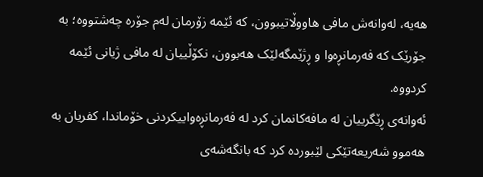هەیە، لەوانەش مافی هاووڵاتیبوون، کە ئێمە زۆرمان لەم جۆرە چەشتووە؛ بە جۆرێک کە فەرمانڕەوا و ڕژێمگەلێک هەبوون، نکۆڵییان لە مافی ژیانی ئێمە کردووە.
ئەوانەی ڕێگرییان لە مافەکانمان کرد لە فەرمانڕەواییکردنی خۆماندا، کفریان بە هەموو شەریعەتێکی لێبوردە کرد کە بانگەشەی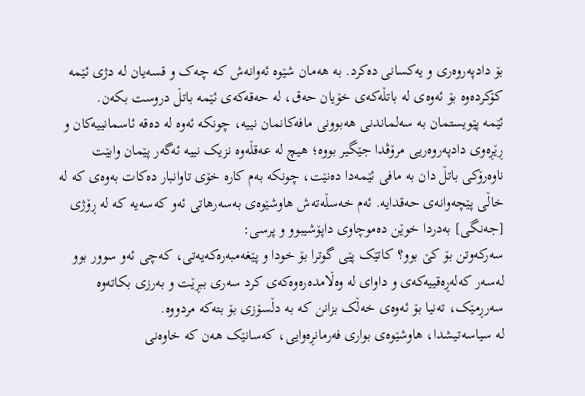بۆ دادپەروەری و یەکسانی دەکرد. بە هەمان شێوە ئەوانەش کە چەک و قسەیان لە دژی ئێمە کۆکردەوە بۆ ئەوەی لە باتڵەکەی خۆیان حەق، لە حەقەکەی ئێمە باتڵ دروست بکەن.
ئێمە پێویستمان بە سەلماندنی هەبوونی مافەکانمان نییە، چونکە ئەوە لە دەقە ئاسمانییەکان و ڕێڕەوی دادپەروەریی مرۆڤدا جێگیر بووە؛ هیچ لە عەقڵەوە نزیک نییە ئەگەر پێمان وابێت ناوەرۆکی باتڵ دان بە مافی ئێمەدا دەنێت، چونکە بەم کارە خۆی تاوانبار دەکات بەوەی کە لە خاڵی پێچەوانەی حەقدایە. ئەم خەسڵەتەش هاوشێوەی بەسەرهاتی ئەو کەسەیە کە لە ڕۆژی [جەنگی] بەدردا خوێن دەموچاوی داپۆشیبوو و پرسی:
سەرکەوتن بۆ کێ بوو؟ کاتێک پێی گوترا بۆ خودا و پێغەمبەرەکەیەتی، کەچی ئەو سوور بوو لەسەر کەلەڕەقییەکەی و داوای لە وەڵامدەرەوەکەی کرد سەری ببڕێت و بەرزی بکاتەوە سەرڕمێک، تەنیا بۆ ئەوەی خەڵک بزانن کە بە دڵسۆزی بۆ بتەکە مردووە.
لە سیاسەتیشدا، هاوشێوەی بواری فەرمانڕەوایی، کەسانێک هەن کە خاوەنی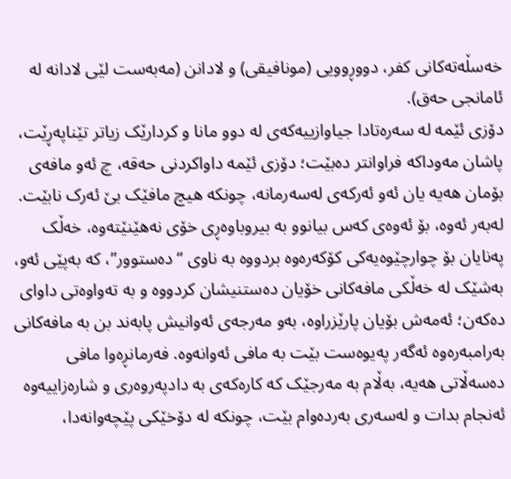خەسڵەتەکانی کفر، دووڕوویی (مونافیقی) و لادانن (مەبەست لێی لادانە لە ئامانجی حەق).
دۆزی ئێمە لە سەرەتادا جیاوازییەکەی لە دوو مانا و کردارێک زیاتر تێناپەڕێت، پاشان مەوداکە فراوانتر دەبێت؛ دۆزی ئێمە داواکردنی حەقە، چ ئەو مافەی بۆمان هەیە یان ئەو ئەرکەی لەسەرمانە، چونکە هیچ مافێک بێ ئەرک نابێت. لەبەر ئەوە، بۆ ئەوەی کەس بیانوو بە بیروباوەڕی خۆی نەهێنێتەوە، خەڵک پەنایان بۆ چوارچێوەیەکی کۆکەرەوە بردووە بە ناوی “دەستوور”، کە بەپێی ئەو، بەشێک لە خەڵکی مافەکانی خۆیان دەستنیشان کردووە و بە تەواوەتی داوای دەکەن؛ ئەمەش بۆیان پارێزراوە، بەو مەرجەی ئەوانیش پابەند بن بە مافەکانی بەرامبەرەوە ئەگەر پەیوەست بێت بە مافی ئەوانەوە. فەرمانڕەوا مافی دەسەڵاتی هەیە، بەڵام بە مەرجێک کە کارەکەی بە دادپەروەری و شارەزاییەوە ئەنجام بدات و لەسەری بەردەوام بێت، چونکە لە دۆخێکی پێچەوانەدا،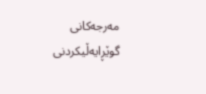مەرجەکانی گوێڕایەڵیکردنی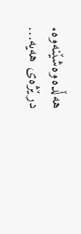هەڵدەوەشێنەوە.
درێژەی هەیە…